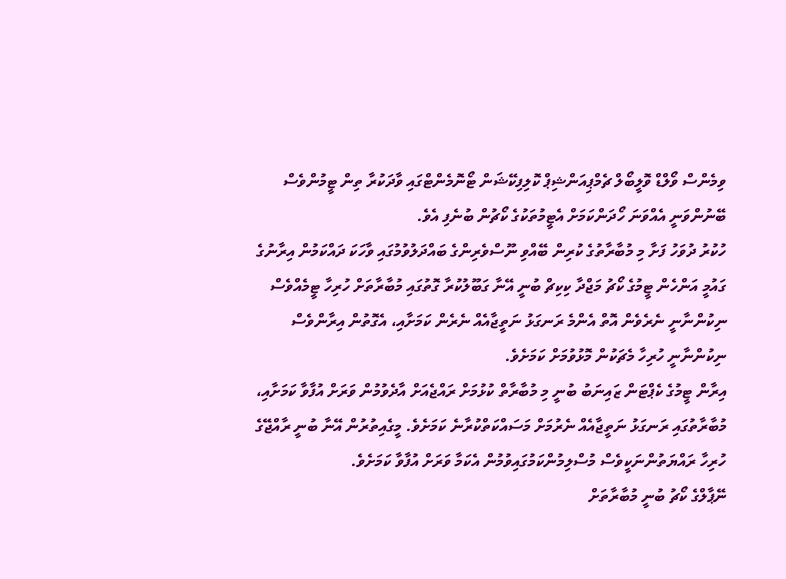ވިމެންސް ވޯލްޑް ވޮލީބޯލް ޗެމްޕިއަންޝިޕް ކޮލިފިކޭޝަން ޓޯނޮމެންޓްގައި ވާދަކުރާ ތިން ޓީމުންވެސް ބޭނުންވަނީ އެއްވަނަ ހޯދަންކަމަށް އެޓީމުތަކުގެ ކޯޗުން ބުނެފި އެވެ.
ހުކުރު ދުވަހު ފަށާ މި މުބާރާތުގެ ކުރިން ބޭއްވި ނޫސްވެރިންގެ ބައްދަލުވުމުގައި ވާހަކަ ދައްކަމުން އިރާނުގެ ގައުމީ އަންހެން ޓީމުގެ ކޯޗު މަޖްދާ ކިކިޗް ބުނީ އޭނާ ގަބޫލުކުރާ ގޮތުގައި މުބާރާތަށް ހުރިހާ ޓީމެއްވެސް ނިކުންނާނީ ނެރެވެން އޮތް އެންމެ ރަނގަޅު ނަތީޖާއެއް ނެރެން ކަމަށާއި، އެގޮތުން އިރާންވެސް ނިކުންނާނީ ހުރިހާ މެޗަކުން މޮޅުވުމަށް ކަމަށެވެ.
އިރާން ޓީމުގެ ކެޕްޓަން ޒައިނަބު ބުނީ މި މުބާރާތް ކުޅުމަށް ރައްޖެއަށް އާދެވުމުން ވަރަށް އުފާވާ ކަމަށާއި، މުބާރާތުގައި ރަނގަޅު ނަތީޖާއެއް ނެރުމަށް މަސައްކަތްކުރާނެ ކަމަށެވެ. މީގެއިތުރުން އޭނާ ބުނީ ރާއްޖޭގެ ހުރިހާ ރައްޔަތުންނަކީވެސް މުސްލިމުންކަމުގައިވުމުން އެކަމާ ވަރަށް އުފާވާ ކަމަށެވެ.
ނޭޕާލްގެ ކޯޗު ބުނީ މުބާރާތަށް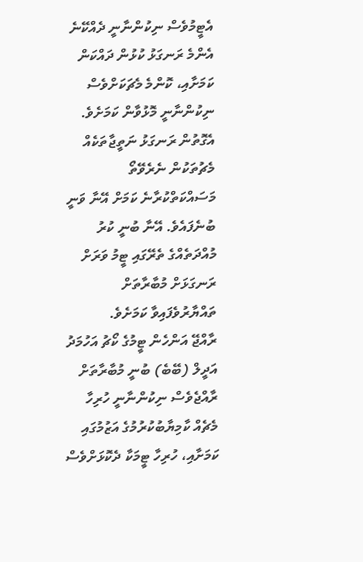އެޓީމުވެސް ނިކުންނާނީ ދެއްކޭނެ އެންމެ ރަނގަޅު ކުޅުން ދައްކަން ކަމަށާއި، ކޮންމެ މެޗަކަށްވެސް ނިކުންނާނީ މޮޅުވާން ކަމަށެވެ. އެގޮތުން ރަނގަޅު ނަތީޖާތަކެއް މެޗުތަކުން ނެރެވޭތޯ މަސައްކަތްކުރާނެ ކަމަށް އޭނާ ވަނީ ބުނެފައެވެ. އޭނާ ބުނީ ކުރު މުއްދަތެއްގެ ތެރޭގައި ޓީމު ވަރަށް ރަނގަޅަށް މުބާރާތަށް ތައްޔާރުވެފައިވާ ކަމަށެވެ.
ރާއްޖޭ އަންހެން ޓީމުގެ ކޯޗު އަހުމަދު އަދީލް (ބޭބެ) ބުނީ މުބާރާތަށް ރާއްޖެވެސް ނިކުންނާނީ ހުރިހާ މެޗެއް ކާމިޔާބުކުރުމުގެ އަޒުމުގައި ކަމަށާއި، ހުރިހާ ޓީމަކާ ދެކޮޅަށްވެސް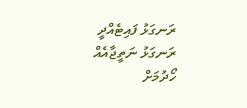ރަނގަޅު ފައިޓެއްދީ ރަނގަޅު ނަތީޖާއެއް ހޯދުމަށް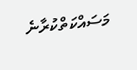މަސައްކަތްކުރާނެ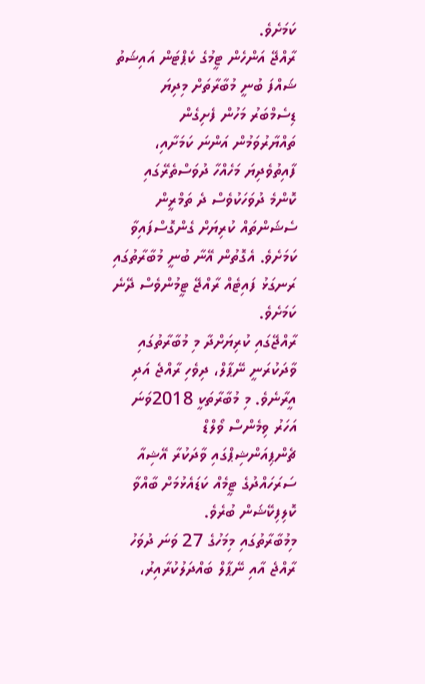ކަމަށެވެ.
ރާއްޖޭ އަންހެން ޓީމުގެ ކެޕްޓަން އައިޝަތު ޝައްފަ ބުނީ މުބާރާތަށް މިދިޔަ ޑިސެމްބަރު މަހުން ފެށިގެން ތައްޔާރުވަމުން އަންނަ ކަމަށާއި، ފާއިތުވެދިޔަ މަހެއްހާ ދުވަސްތެރޭގައި ކޮންމެ ދުވަހަކުވެސް ދެ ތަމްރީން ސެޝަންތައް ކުރިޔަށް ގެންގޮސްފައިވާ ކަމަށެވެ. އެގޮތުން އޭނާ ބުނީ މުބާރާތުގައި ރަނގަޅު ފައިޓެއް ރާއްޖޭ ޓީމުންވެސް ދޭނެ ކަމަށެވެ.
ރާއްޖޭގައި ކުރިޔަށްދާ މި މުބާރާތުގައި ވާދަކުރަނީ ނޭޕާލް، ދިވެހި ރާއްޖެ އަދި އީރާނެވެ. މި މުބާރާތަކީ 2018ވަނަ އަހަރު ވިމެންސް ވޯލްޑް ޗެންޕިއަންޝިޕްގައި ވާދަކުރާ އޭޝިއާ ސަރަހައްދުގެ ޓީމެއް ކަޑައެޅުމަށް ބާއްވާ ކޮލިފިކޭޝަން ބުރެވެ.
މިމުބާރާތުގައި މިމަހުގެ 27 ވަނަ ދުވަހު ރާއްޖެ އާއި ނޭޕާލް ބައްދަލުކުރާއިރު،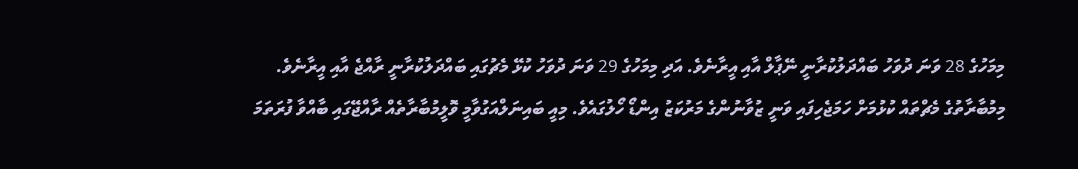މިމަހުގެ 28 ވަނަ ދުވަހު ބައްދަލުކުރާނީ ނޭޕާލް އާއި އީރާނެވެ. އަދި މިމަހުގެ 29 ވަނަ ދުވަހު ކުޅޭ މެޗުގައި ބައްދަލުކުރާނީ ރާއްޖެ އާއި އީރާނެވެ.
މިމުބާރާތުގެ މެޗްތައް ކުޅުމަށް ހަމަޖެހިފައި ވަނީ ޒުވާނުންގެ މަރުކަޒު އިންޑޯ ހޯލުގައެވެ. މިއީ ބައިނަލްއަގުވާމީ ވޮލީމުބާރާތެއް ރާއްޖޭގައި ބާއްވާ ފުރަތަމަ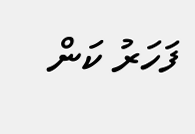ފަހަރު ކަން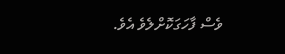ވެސް ފާހަގަކޮށްލެވެ އެވެ.